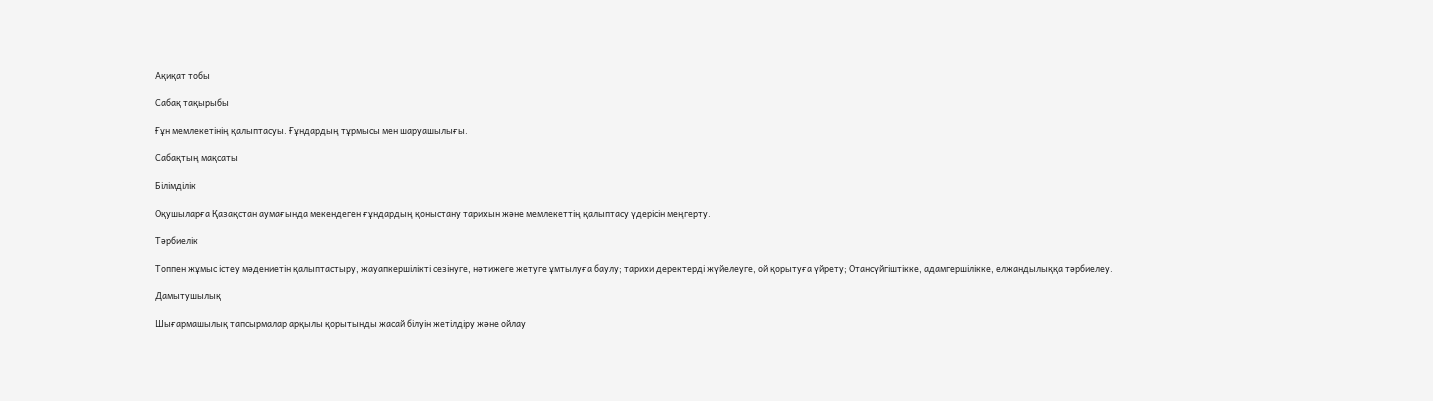Ақиқат тобы

Сабақ тақырыбы

Ғұн мемлекетінің қалыптасуы. Ғұндардың тұрмысы мен шаруашылығы.

Сабақтың мақсаты

Білімділік

Оқушыларға Қазақстан аумағында мекендеген ғұндардың қоныстану тарихын және мемлекеттің қалыптасу үдерісін меңгерту.

Тәрбиелік

Топпен жұмыс істеу мәдениетін қалыптастыру, жауапкершілікті сезінуге, нәтижеге жетуге ұмтылуға баулу; тарихи деректерді жүйелеуге, ой қорытуға үйрету; Отансүйгіштікке, адамгершілікке, елжандылыққа тәрбиелеу.

Дамытушылық

Шығармашылық тапсырмалар арқылы қорытынды жасай білуін жетілдіру және ойлау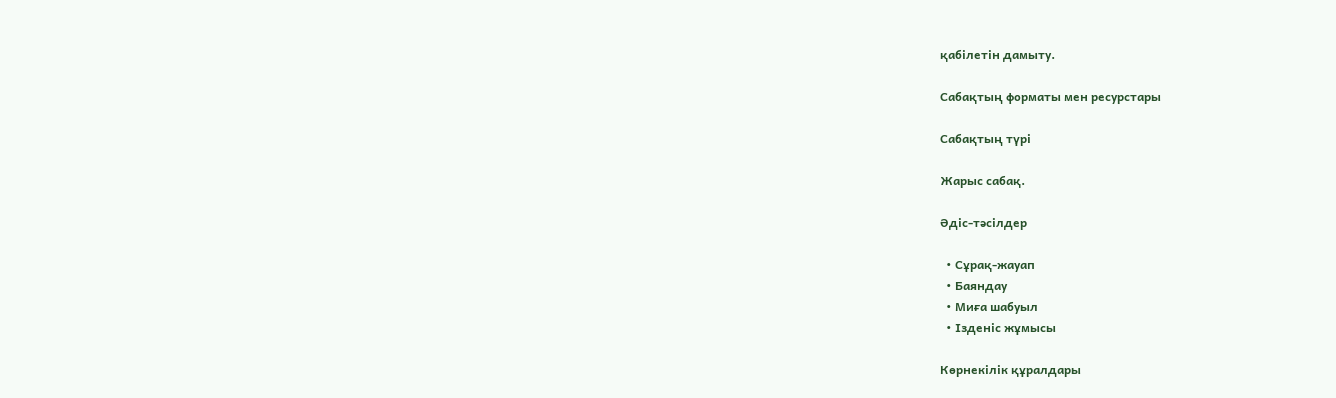қабілетін дамыту.

Сабақтың форматы мен ресурстары

Сабақтың түрі

Жарыс сабақ.

Әдіс-тәсілдер

  • Сұрақ-жауап
  • Баяндау
  • Миға шабуыл
  • Ізденіс жұмысы

Көрнекілік құралдары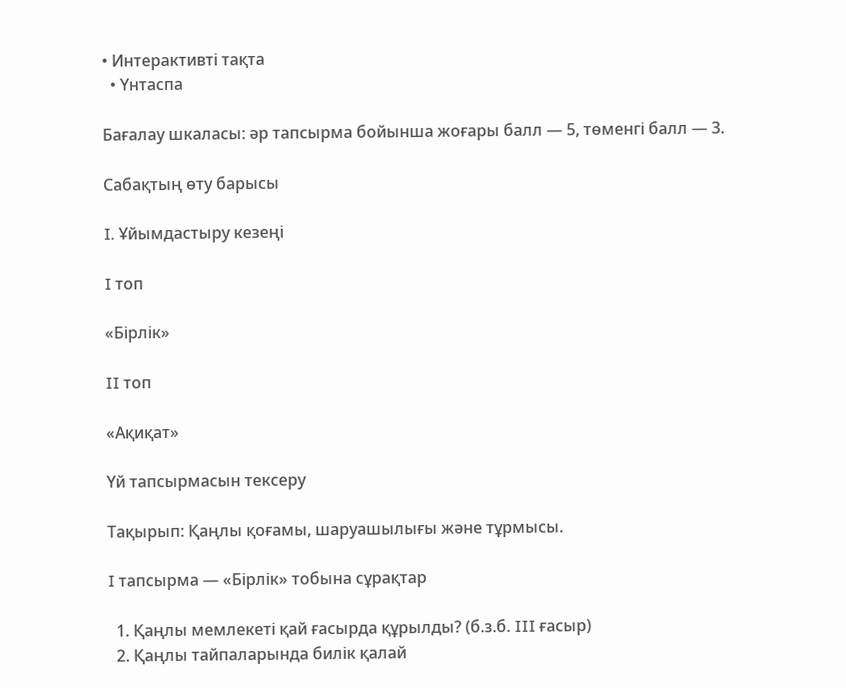• Интерактивті тақта
  • Үнтаспа

Бағалау шкаласы: әр тапсырма бойынша жоғары балл — 5, төменгі балл — 3.

Сабақтың өту барысы

I. Ұйымдастыру кезеңі

I топ

«Бірлік»

II топ

«Ақиқат»

Үй тапсырмасын тексеру

Тақырып: Қаңлы қоғамы, шаруашылығы және тұрмысы.

I тапсырма — «Бірлік» тобына сұрақтар

  1. Қаңлы мемлекеті қай ғасырда құрылды? (б.з.б. III ғасыр)
  2. Қаңлы тайпаларында билік қалай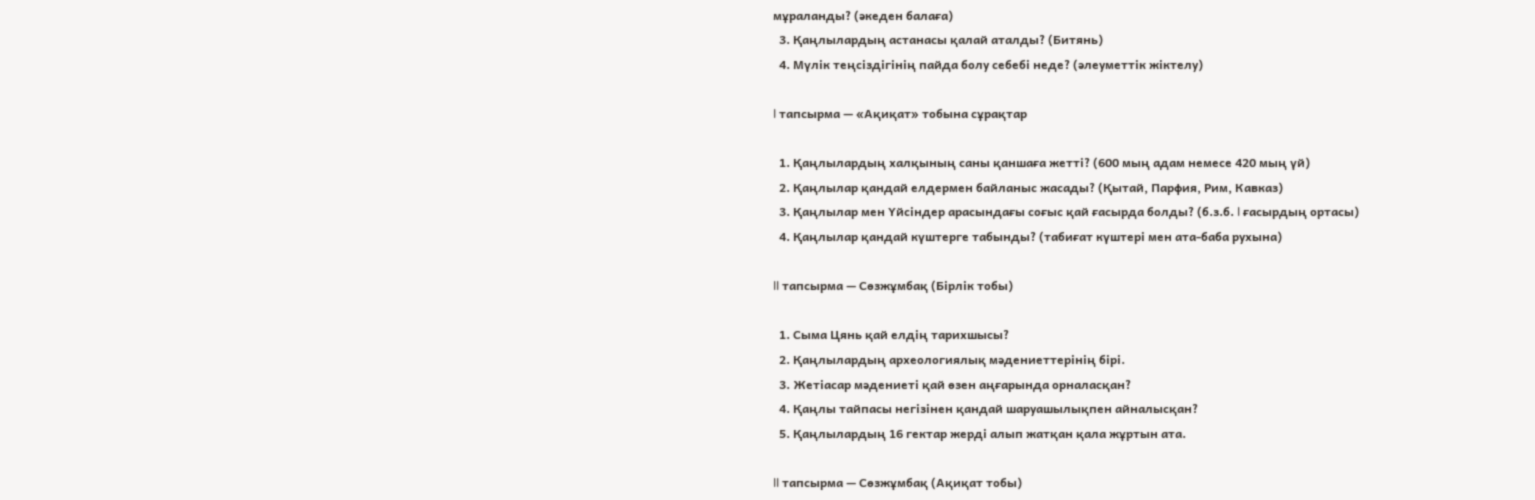мұраланды? (әкеден балаға)
  3. Қаңлылардың астанасы қалай аталды? (Битянь)
  4. Мүлік теңсіздігінің пайда болу себебі неде? (әлеуметтік жіктелу)

I тапсырма — «Ақиқат» тобына сұрақтар

  1. Қаңлылардың халқының саны қаншаға жетті? (600 мың адам немесе 420 мың үй)
  2. Қаңлылар қандай елдермен байланыс жасады? (Қытай, Парфия, Рим, Кавказ)
  3. Қаңлылар мен Үйсіндер арасындағы соғыс қай ғасырда болды? (б.з.б. I ғасырдың ортасы)
  4. Қаңлылар қандай күштерге табынды? (табиғат күштері мен ата-баба рухына)

II тапсырма — Сөзжұмбақ (Бірлік тобы)

  1. Сыма Цянь қай елдің тарихшысы?
  2. Қаңлылардың археологиялық мәдениеттерінің бірі.
  3. Жетіасар мәдениеті қай өзен аңғарында орналасқан?
  4. Қаңлы тайпасы негізінен қандай шаруашылықпен айналысқан?
  5. Қаңлылардың 16 гектар жерді алып жатқан қала жұртын ата.

II тапсырма — Сөзжұмбақ (Ақиқат тобы)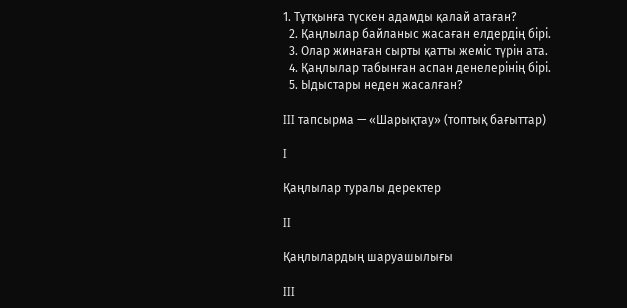1. Тұтқынға түскен адамды қалай атаған?
  2. Қаңлылар байланыс жасаған елдердің бірі.
  3. Олар жинаған сырты қатты жеміс түрін ата.
  4. Қаңлылар табынған аспан денелерінің бірі.
  5. Ыдыстары неден жасалған?

III тапсырма — «Шарықтау» (топтық бағыттар)

I

Қаңлылар туралы деректер

II

Қаңлылардың шаруашылығы

III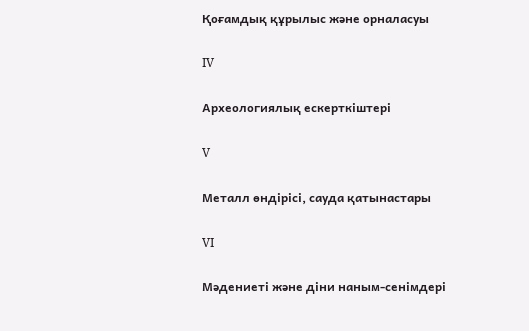Қоғамдық құрылыс және орналасуы

IV

Археологиялық ескерткіштері

V

Металл өндірісі, сауда қатынастары

VI

Мәдениеті және діни наным-сенімдері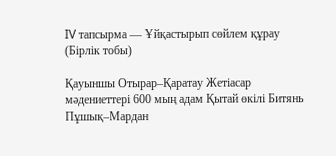IV тапсырма — Ұйқастырып сөйлем құрау (Бірлік тобы)

Қауыншы Отырар–Қаратау Жетіасар мәдениеттері 600 мың адам Қытай өкілі Битянь Пұшық–Мардан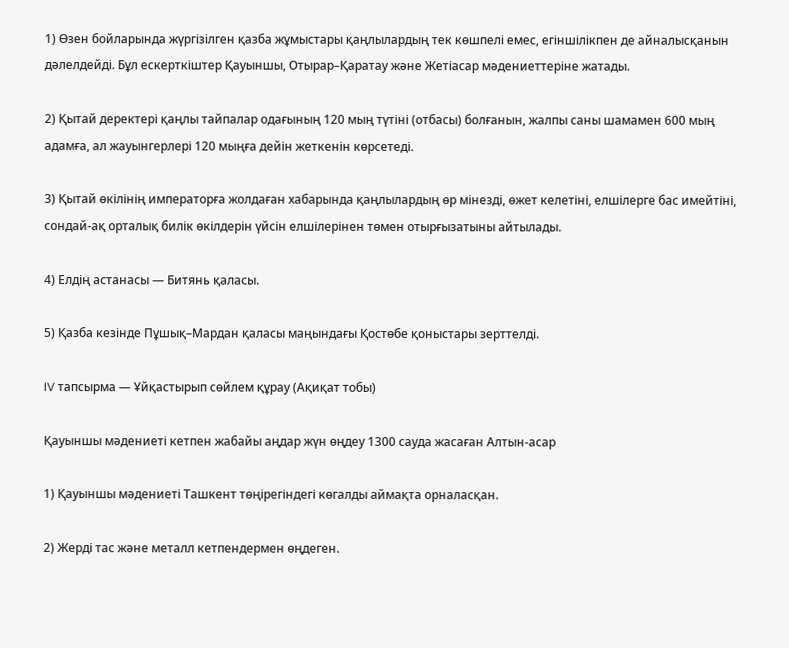1) Өзен бойларында жүргізілген қазба жұмыстары қаңлылардың тек көшпелі емес, егіншілікпен де айналысқанын дәлелдейді. Бұл ескерткіштер Қауыншы, Отырар–Қаратау және Жетіасар мәдениеттеріне жатады.

2) Қытай деректері қаңлы тайпалар одағының 120 мың түтіні (отбасы) болғанын, жалпы саны шамамен 600 мың адамға, ал жауынгерлері 120 мыңға дейін жеткенін көрсетеді.

3) Қытай өкілінің императорға жолдаған хабарында қаңлылардың өр мінезді, өжет келетіні, елшілерге бас имейтіні, сондай-ақ орталық билік өкілдерін үйсін елшілерінен төмен отырғызатыны айтылады.

4) Елдің астанасы — Битянь қаласы.

5) Қазба кезінде Пұшық–Мардан қаласы маңындағы Қостөбе қоныстары зерттелді.

IV тапсырма — Ұйқастырып сөйлем құрау (Ақиқат тобы)

Қауыншы мәдениеті кетпен жабайы аңдар жүн өңдеу 1300 сауда жасаған Алтын-асар

1) Қауыншы мәдениеті Ташкент төңірегіндегі көгалды аймақта орналасқан.

2) Жерді тас және металл кетпендермен өңдеген.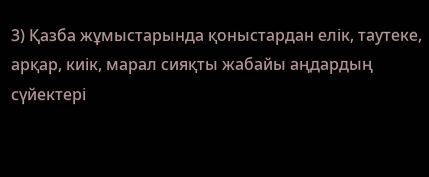3) Қазба жұмыстарында қоныстардан елік, таутеке, арқар, киік, марал сияқты жабайы аңдардың сүйектері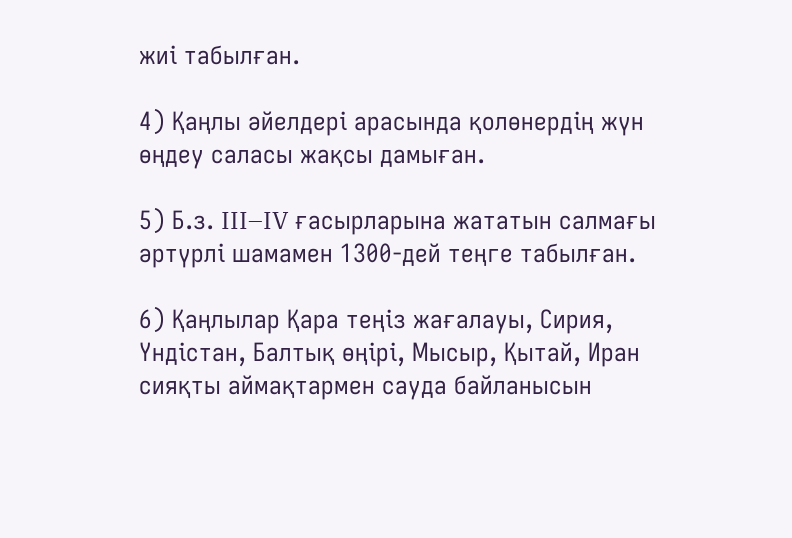жиі табылған.

4) Қаңлы әйелдері арасында қолөнердің жүн өңдеу саласы жақсы дамыған.

5) Б.з. III–IV ғасырларына жататын салмағы әртүрлі шамамен 1300-дей теңге табылған.

6) Қаңлылар Қара теңіз жағалауы, Сирия, Үндістан, Балтық өңірі, Мысыр, Қытай, Иран сияқты аймақтармен сауда байланысын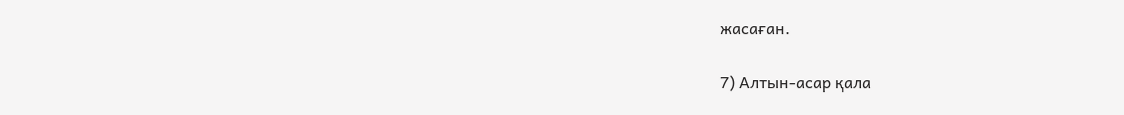жасаған.

7) Алтын-асар қала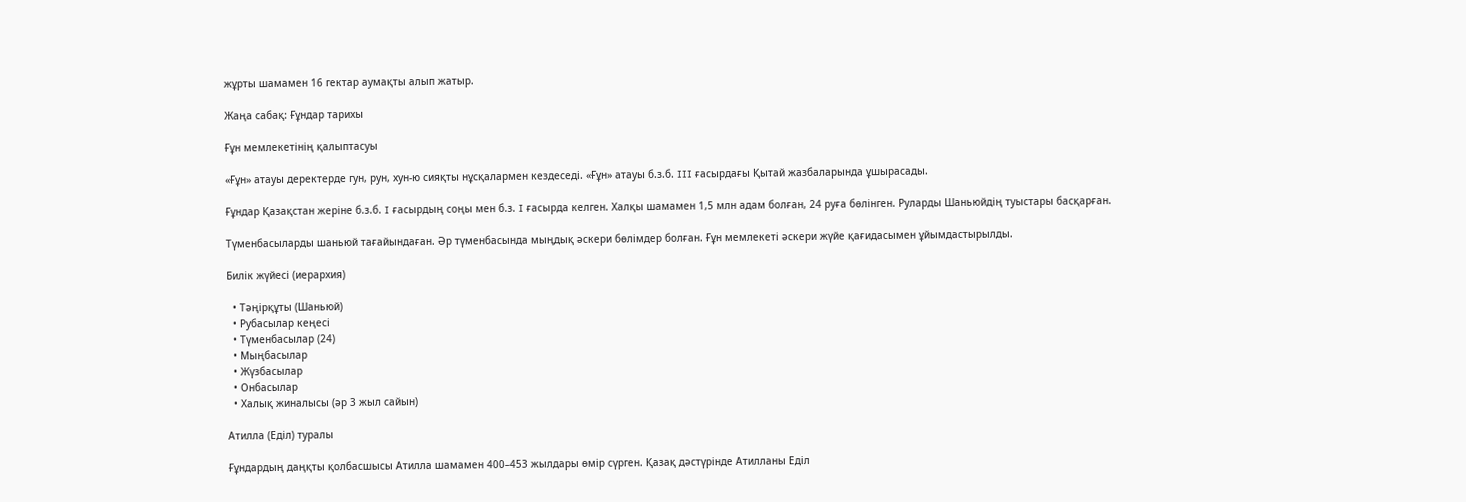жұрты шамамен 16 гектар аумақты алып жатыр.

Жаңа сабақ: Ғұндар тарихы

Ғұн мемлекетінің қалыптасуы

«Ғұн» атауы деректерде гун, рун, хун-ю сияқты нұсқалармен кездеседі. «Ғұн» атауы б.з.б. III ғасырдағы Қытай жазбаларында ұшырасады.

Ғұндар Қазақстан жеріне б.з.б. I ғасырдың соңы мен б.з. I ғасырда келген. Халқы шамамен 1,5 млн адам болған, 24 руға бөлінген. Руларды Шаньюйдің туыстары басқарған.

Түменбасыларды шаньюй тағайындаған. Әр түменбасында мыңдық әскери бөлімдер болған. Ғұн мемлекеті әскери жүйе қағидасымен ұйымдастырылды.

Билік жүйесі (иерархия)

  • Тәңірқұты (Шаньюй)
  • Рубасылар кеңесі
  • Түменбасылар (24)
  • Мыңбасылар
  • Жүзбасылар
  • Онбасылар
  • Халық жиналысы (әр 3 жыл сайын)

Атилла (Еділ) туралы

Ғұндардың даңқты қолбасшысы Атилла шамамен 400–453 жылдары өмір сүрген. Қазақ дәстүрінде Атилланы Еділ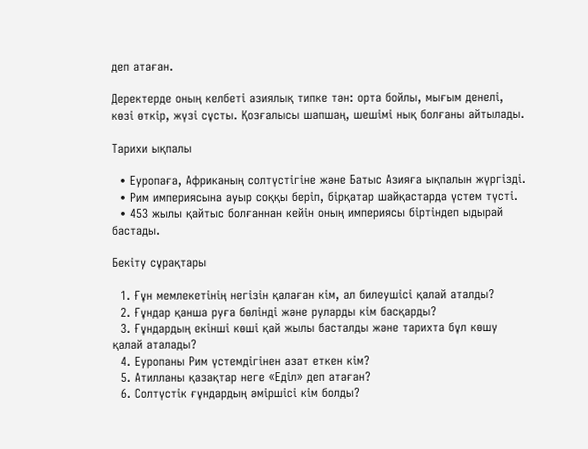деп атаған.

Деректерде оның келбеті азиялық типке тән: орта бойлы, мығым денелі, көзі өткір, жүзі сұсты. Қозғалысы шапшаң, шешімі нық болғаны айтылады.

Тарихи ықпалы

  • Еуропаға, Африканың солтүстігіне және Батыс Азияға ықпалын жүргізді.
  • Рим империясына ауыр соққы беріп, бірқатар шайқастарда үстем түсті.
  • 453 жылы қайтыс болғаннан кейін оның империясы біртіндеп ыдырай бастады.

Бекіту сұрақтары

  1. Ғұн мемлекетінің негізін қалаған кім, ал билеушісі қалай аталды?
  2. Ғұндар қанша руға бөлінді және руларды кім басқарды?
  3. Ғұндардың екінші көші қай жылы басталды және тарихта бұл көшу қалай аталады?
  4. Еуропаны Рим үстемдігінен азат еткен кім?
  5. Атилланы қазақтар неге «Еділ» деп атаған?
  6. Солтүстік ғұндардың әміршісі кім болды?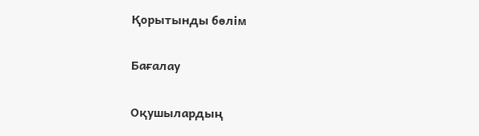Қорытынды бөлім

Бағалау

Оқушылардың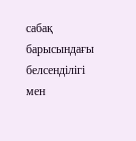сабақ барысындағы белсенділігі мен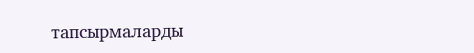тапсырмаларды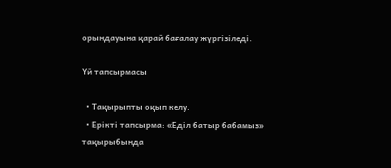орындауына қарай бағалау жүргізіледі.

Үй тапсырмасы

  • Тақырыпты оқып келу.
  • Ерікті тапсырма: «Еділ батыр бабамыз» тақырыбында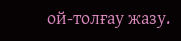ой-толғау жазу.